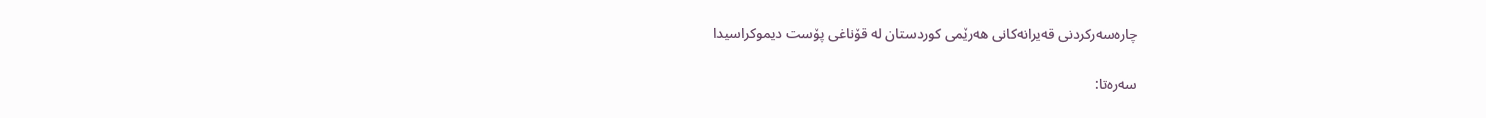چاره‌سه‌ركردنی قه‌یرانه‌كانی هه‌رێمی كوردستان له‌ قۆناغی پۆست دیموكراسیدا

سه‌ره‌تا: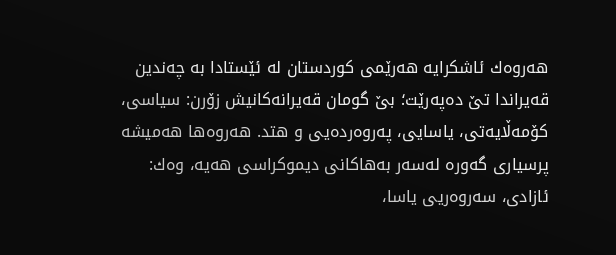هه‌روه‌ك ئاشكرایه‌ هه‌رێمی كوردستان له‌ ئێستادا به‌ چه‌ندین قه‌یراندا تێ ده‌په‌رێت؛ بێ گومان قه‌یرانه‌كانیش زۆرن: سیاسی، كۆمه‌ڵایه‌تی، یاسایی، په‌روه‌رده‌یی و هتد. هه‌روه‌ها هه‌میشه‌ پرسیاری گه‌وره‌ له‌سه‌ر به‌هاكانی دیموكراسی هه‌یه‌، وه‌ك: ئازادی، سه‌روه‌ریی یاسا،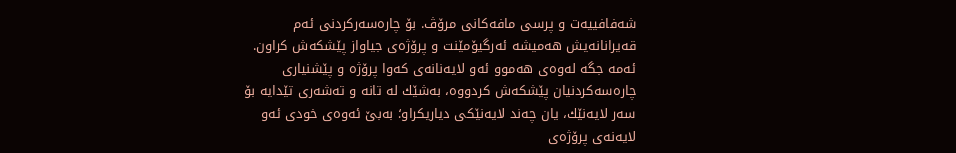شه‌فافییه‌ت و پرسی مافه‌كانی مرۆڤ. بۆ چاره‌سه‌ركردنی ئه‌م قه‌یرانانه‌یش هه‌میشه‌ ئه‌رگیۆمێنت و پرۆژه‌ی جیاواز پێشكه‌ش كراون. ئه‌مه‌ جگه‌ له‌وه‌ی هه‌موو ئه‌و لایه‌نانه‌ی كه‌وا پرۆژه‌ و پێشنیاری چاره‌سه‌كردنیان پێشكه‌ش كردووه‌، به‌شێك له‌ تانه‌ و ته‌شه‌ری تێدایه‌ بۆ سه‌ر لایه‌نێك، یان چه‌ند لایه‌نێكی دیاریكراو؛ به‌بێ ئه‌وه‌ی خودی ئه‌و لایه‌نه‌ی پرۆژه‌ی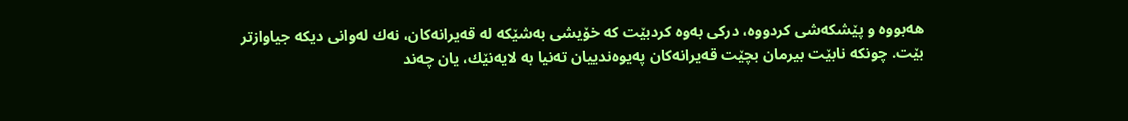هه‌بووه‌ و پێشكه‌شی كردووه‌، دركی به‌وه‌ كردبێت كه‌ خۆیشی به‌شێكه‌ له‌ قه‌یرانه‌كان، نه‌ك له‌وانی دیكه‌ جیاوازتر بێت. چونكه‌ نابێت بیرمان بچێت قه‌یرانه‌كان په‌یوه‌ندییان ته‌نیا به‌ لایه‌نێك، یان چه‌ند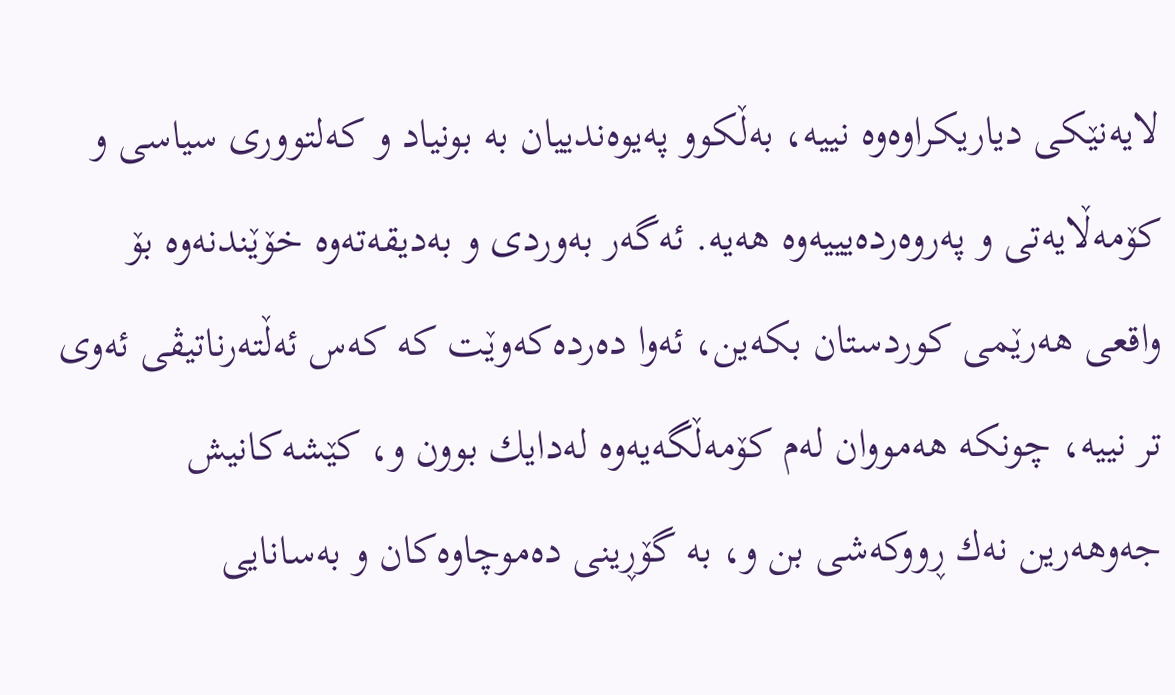لایه‌نێكی دیاریكراوه‌وه‌ نییه‌، به‌ڵكوو په‌یوه‌ندییان به‌ بونیاد و كه‌لتووری سیاسی و كۆمه‌ڵایه‌تی و په‌روه‌رده‌یییه‌وه‌ هه‌یه‌. ئه‌گه‌ر به‌وردی و به‌دیقه‌ته‌وه‌ خۆێندنه‌وه‌ بۆ واقعی هه‌رێمی كوردستان بكه‌ین، ئه‌وا‌ ده‌رده‌كه‌وێت كه‌ كه‌س ئه‌ڵته‌رناتیڤی ئه‌وی تر نییه‌، چونكه‌ هه‌مووان له‌م كۆمه‌ڵگه‌یه‌وه‌ له‌دایك بوون و، كێشه‌كانیش جه‌وهه‌رین نه‌ك ڕووكه‌شی بن و، به‌ گۆڕینی ده‌موچاوه‌كان و به‌سانایی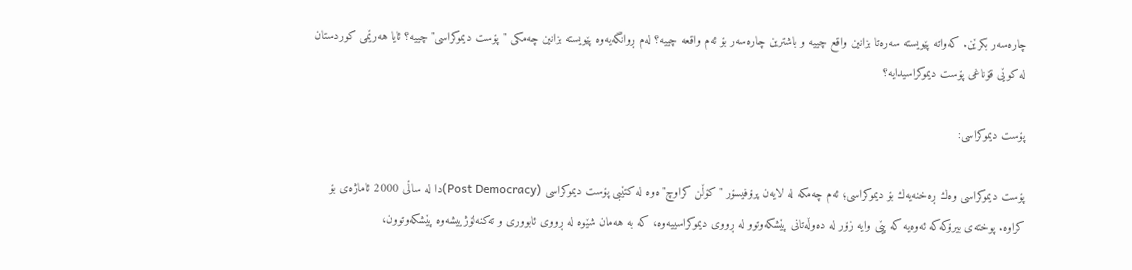چاره‌سه‌ر بكرێن. كه‌واته‌ پێویسته‌ سه‌ره‌تا بزانین واقع چییه‌ و باشترین چاره‌سه‌ر بۆ ئه‌م واقعه‌ چییه‌؟ له‌م ڕوانگه‌یه‌وه‌ پێویسته‌ بزانین چه‌مكی "پۆست دیموكراسی" چییه‌؟ ئایا هه‌رێمی كوردستان له‌ كوێی قۆناغی پۆست دیموكراسیدایه‌؟

پۆست دیموكراسی:

پۆست دیموكراسی وه‌ك ڕه‌خنه‌یه‌ك‌ بۆ دیموكراسی؛ ئه‌م چه‌مكه‌ له ‌لایه‌ن پرۆفیسۆر "كۆڵن كراوچ"ه‌وه‌ له‌ كتێبی پۆست دیموكراسی (Post Democracy)دا له‌ ساڵی 2000 ئاماژه‌ی بۆ كراوه‌. پوخته‌ی بیرۆكه‌كه‌ ئه‌وه‌یه‌ كه‌ پێی وایه‌ زۆر له‌ ده‌وڵه‌تانی پێشكه‌وتوو له‌ ڕووی دیموكراسییه‌وه‌، كه‌ به‌ هه‌مان شێوه‌ له‌ ڕووی ئابووری و ته‌كنه‌لۆژییشه‌وه‌ پێشكه‌وتوون،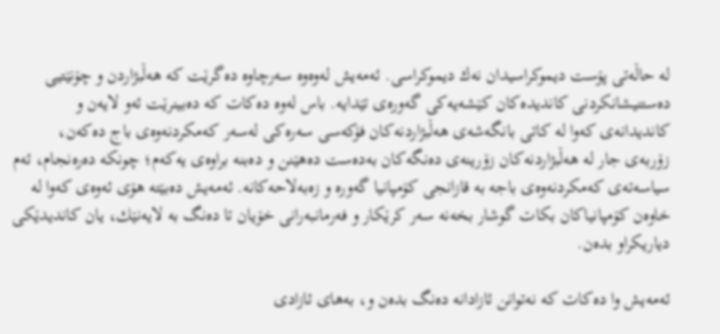له‌ حاڵه‌تی پۆست دیموكراسیدان نه‌ك دیموكراسی. ئه‌مه‌یش له‌وه‌وه‌ سه‌رچاوه‌ ده‌گرێت كه‌ هه‌ڵبژاردن و چۆنێتیی ده‌ستنیشانكردنی كاندیده‌كان كێشه‌یه‌كی گه‌وره‌ی تێدایه‌. باس له‌وه‌ ده‌كات كه‌ ده‌بینرێت ئه‌و لایه‌ن و كاندیدانه‌ی كه‌وا له‌ كاتی بانگه‌شه‌ی هه‌ڵبژاردنه‌كان فۆكه‌سی سه‌ره‌كی له‌سه‌ر كه‌مكردنه‌وه‌ی باج ده‌كه‌ن، زۆربه‌ی جار له‌ هه‌ڵبژاردنه‌كان زۆرینه‌ی ده‌نگه‌كان به‌ده‌ست ده‌هێنن و ده‌بنه‌ براوه‌ی یه‌كه‌م؛ چونكه‌‌ ده‌ره‌نجام، ئه‌م سیاسه‌ته‌ی كه‌مكردنه‌وه‌ی باجه‌ به‌ قازانجی كۆمپانیا گه‌وره‌ و زه‌به‌لاحه‌كانه‌. ئه‌مه‌یش ده‌بێته‌ هۆی ئه‌وه‌ی كه‌وا له‌ خاوه‌ن كۆمپانیاكان بكات گوشار بخه‌نه‌ سه‌ر كرێكار و فه‌رمانبه‌رانی خۆیان تا ده‌نگ به‌ لایه‌نێك، یان كاندیدێكی دیاریكراو بده‌ن.

ئه‌مه‌یش وا ده‌كات كه‌ نه‌توانن ئازادانه‌ ده‌نگ بده‌ن و، به‌های ئازادی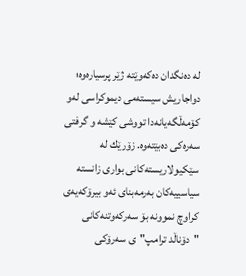له‌ ده‌نگدان ده‌كه‌وێته‌ ژێر پرسیاره‌وه‌؛ دواجاریش سیسته‌می دیموكراسی له‌و كۆمه‌ڵگه‌یانه‌دا تووشی كێشه‌ و گرفتی سه‌ره‌كی ده‌بێته‌وه‌. زۆرێك له‌ سێكیولاریسته‌كانی بواری زانسته‌ سیاسییه‌كان به‌رمه‌بنای ئه‌و بیرۆكه‌یه‌ی كراوچ نموونه‌ بۆ سه‌ركه‌وتنه‌كانی "دۆناڵد ترامپ"ی سه‌رۆكی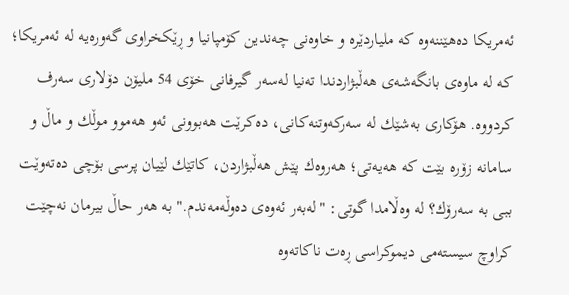ئه‌مریكا ده‌هێننه‌وه‌ كه‌ ملیاردێره‌ و خاوه‌نی چه‌ندین كۆمپانیا و ڕێكخراوی گه‌وره‌یه‌ له‌ ئه‌مریكا؛ كه‌ له ‌ماوه‌ی بانگه‌شه‌ی هه‌ڵبژاردندا ته‌نیا له‌سه‌ر گیرفانی خۆی 54 ملیۆن دۆلاری سه‌رف كردووه‌. هۆكاری به‌شێك له ‌سه‌ركه‌وتنه‌كانی، ده‌كرێت هه‌بوونی ئه‌و هه‌موو موڵك و ماڵ و سامانه‌ زۆره‌ بێت كه ‌هه‌یه‌تی؛ هه‌روه‌ك پێش هه‌ڵبژاردن، كاتێك لێیان پرسی بۆچی ده‌ته‌وێت ببی به‌ سه‌رۆك؟ له‌ وه‌ڵامدا گوتی: "له‌به‌ر ئه‌وه‌ی ده‌وڵه‌مه‌ندم." به‌ هه‌ر حاڵ بیرمان نه‌چێت كراوچ سیسته‌می دیموكراسی ڕه‌ت ناكاته‌وه‌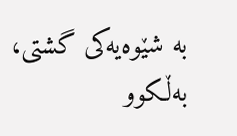به ‌شێوه‌یه‌كی گشتی، به‌ڵكوو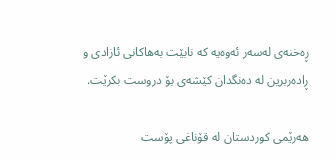ڕه‌خنه‌ی له‌سه‌ر ئه‌وه‌یه‌ كه ‌نابێت به‌هاكانی ئازادی و ڕاده‌ربرین له‌ ده‌نگدان كێشه‌ی بۆ دروست بكرێت.

هه‌رێمی كوردستان له‌ قۆناغی پۆست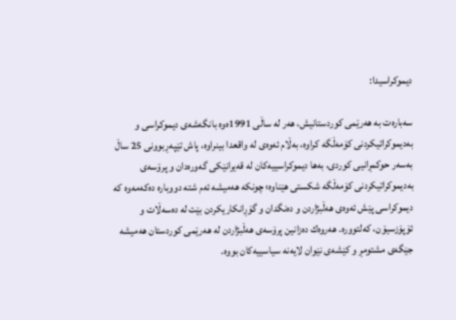دیموكراسیدا:

سه‌باره‌ت به‌ هه‌رێمی كوردستانیش، هه‌ر له‌ ساڵی 1991ه‌وه‌ بانگه‌شه‌ی دیموكراسی و به‌دیموكراتیكردنی كۆمه‌ڵگه‌ كراوه‌، به‌ڵام ئه‌وه‌ی له‌ واقعدا بینراوه، پاش تێپه‌ڕبوونی 25 ساڵ به‌سه‌ر حوكمڕانیی كوردی، ‌به‌ها دیموكراسییه‌كان له‌ قه‌یرانێكی گه‌وره‌دان و پرۆسه‌ی بەدیموکراتیکردنی كۆمه‌ڵگه‌ شكستی هێناوه‌؛ چونكه‌ هه‌میشه‌ ئه‌م شته‌ دووباره‌ ده‌كه‌مه‌وه‌ كه‌ دیموكراسی پێش ئه‌وه‌ی هه‌ڵبژاردن و ده‌نگدان و گۆڕانكاریكردن بێت له‌ ده‌سه‌ڵات و ئۆپۆزسیۆن، كه‌لتووره‌. هه‌روه‌ك ده‌زانین پرۆسه‌ی هه‌ڵبژاردن له‌ هه‌رێمی كوردستان هه‌میشه‌ جێگه‌ی مشتومڕ و كێشه‌ی نێوان لایه‌نه‌ سیاسییه‌كان بووه‌.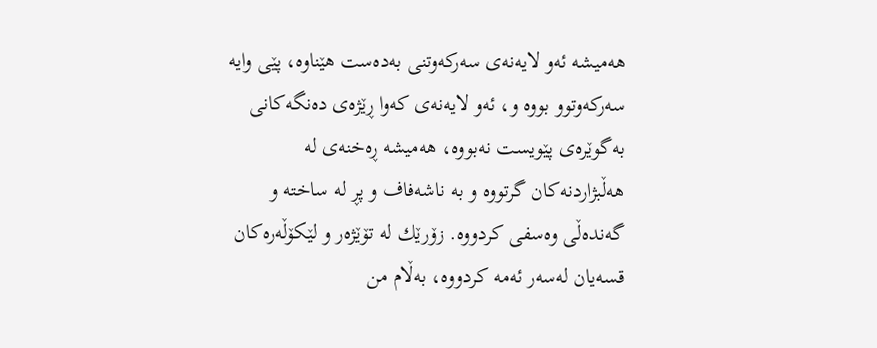هه‌میشه‌ ئه‌و لایه‌نه‌ی سه‌ركه‌وتنی به‌ده‌ست هێناوه‌، پێی وایه‌ سه‌ركه‌وتوو بووه‌ و، ئه‌و لایه‌نه‌ی كه‌وا ڕێژه‌ی ده‌نگه‌كانی به‌گوێره‌ی پێویست نه‌بووه‌، هه‌میشه‌ ڕه‌خنه‌ی له‌ هه‌ڵبژاردنه‌كان گرتووه‌ و به ‌ناشه‌فاف و پڕ له‌ ساخته‌ و گه‌نده‌ڵی وه‌سفی كردووه‌. زۆرێك له‌ تۆێژه‌ر و لێكۆڵه‌ره‌كان قسه‌یان له‌سه‌ر ئه‌مه‌ كردووه‌، به‌ڵام من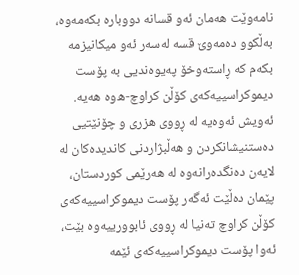نامه‌وێت هه‌مان ئه‌و قسانه‌ دووباره‌ بكه‌مه‌وه‌، به‌ڵكوو ده‌مه‌وێ قسه‌ له‌سه‌ر ئه‌و میكانیزمه‌ بكه‌م كه‌ ڕاسته‌وخۆ په‌یوه‌ندیی به‌ پۆست دیموكراسییه‌كه‌ی كۆڵن كراوچ-ه‌وه‌ هه‌یه‌. ئه‌ویش ئه‌وه‌یه‌ له‌ ڕووی هزری و چۆنێتیی ده‌ستنیشانكردن و هه‌ڵبژاردنی كاندیده‌كان له‌ لایه‌ن ده‌نگده‌رانه‌وه‌ له‌ هه‌رێمی كوردستان، پێمان ده‌ڵێت ئه‌گه‌ر پۆست دیموكراسییه‌كه‌ی كۆڵن كراوچ ته‌نیا له‌ ڕووی ئابوورییه‌وه‌ بێت، ئه‌وا پۆست دیموكراسییه‌كه‌ی ئێمه‌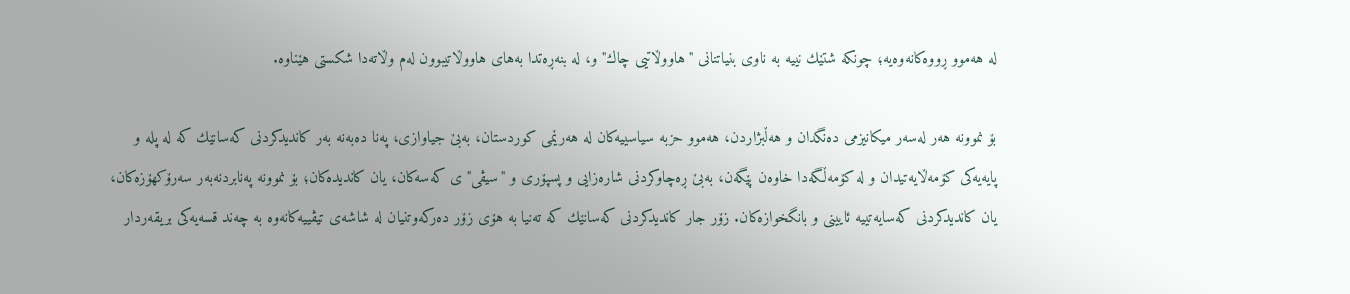له‌ هه‌موو ڕووه‌كانه‌وه‌یه‌؛ چونكه‌ شتێك نییه‌ به ‌ناوی بنیاتنانی "هاووڵاتیی چاك" و، له‌ بنه‌ڕه‌تدا به‌های هاووڵاتیبوون له‌م وڵاته‌دا‌ شكستی هێناوه‌.

بۆ نموونه‌ هه‌ر له‌سه‌ر میكانیزمی ده‌نگدان و هه‌ڵبژاردن، هه‌موو حزبه‌ سیاسییه‌كان له‌ هه‌رێمی كوردستان، به‌بێ جیاوازی، په‌نا ده‌به‌نه‌ به‌ر كاندیدكردنی كه‌سانێك كه‌ له‌ پله ‌و پایه‌یه‌كی كۆمه‌ڵایه‌تیدان و له‌ كۆمه‌ڵگه‌دا خاوه‌ن پێگه‌ن، به‌بێ ڕه‌چاوكردنی شاره‌زایی و پسپۆری و "سیڤی"ی كه‌سه‌كان، یان كاندیده‌كان؛ بۆ نموونه‌ په‌نابردنه‌به‌ر سه‌رۆكهۆزه‌كان، یان كاندیدكردنی كه‌سایه‌تییه‌ ئایینی و بانگخوازه‌كان. زۆر جار كاندیدكردنی كه‌سانێك كه‌ ته‌نیا به‌ هۆی زۆر ده‌ركه‌وتنیان له ‌شاشه‌ی تیڤییه‌كانه‌وه‌ به ‌چه‌ند قسه‌یه‌كی بریقه‌ردار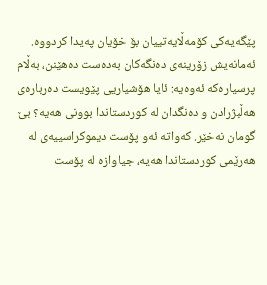پێگه‌یه‌كی كۆمه‌ڵایه‌تییان بۆ خۆیان په‌یدا كردووه‌. ئه‌مانه‌یش زۆرینه‌ی ده‌نگه‌كان به‌ده‌ست ده‌هێنن، به‌ڵام پرسیاره‌كه‌ ئه‌وه‌یه‌: ئایا هۆشیاریی پێویست ده‌رباره‌ی هه‌ڵبژرادن و ده‌نگدان له‌ كوردستاندا بوونی هه‌یه‌؟ بێ گومان نه‌خێر. كه‌واته‌ ئه‌و پۆست دیموكراسییه‌ی له‌ هه‌رێمی كوردستاندا هه‌یه،‌ جیاوازه‌ له‌ پۆست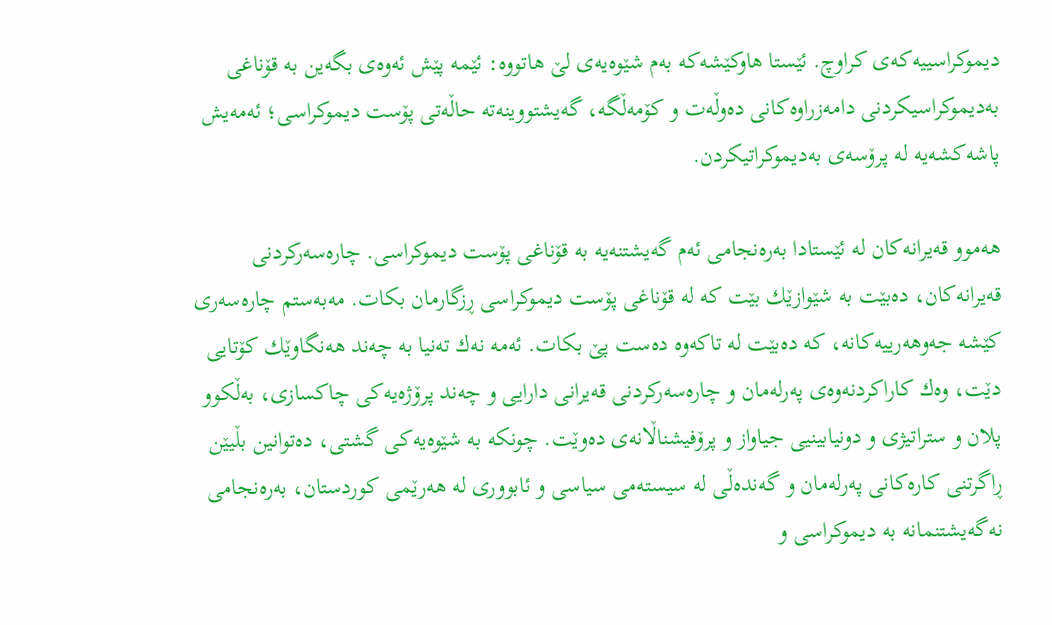دیموكراسییه‌كه‌ی كراوچ. ئێستا هاوكێشه‌كه‌ به‌م شێوه‌یه‌ی لێ هاتووه‌: ئێمه‌ پێش ئه‌وه‌ی بگه‌ین به‌ قۆناغی به‌دیموكراسیكردنی دامه‌زراوه‌كانی ده‌وڵه‌ت و كۆمه‌ڵگه‌، گه‌یشتووینه‌ته‌ حاڵه‌تی پۆست دیموكراسی؛ ئه‌مه‌یش پاشه‌كشه‌یه‌ له‌ پرۆسه‌ی بەدیموکراتیکردن.

هه‌موو قه‌یرانه‌كان له‌ ئێستادا به‌ره‌نجامی ئه‌م گه‌یشتنه‌یه‌ به‌ قۆناغی پۆست دیموكراسی. چاره‌سه‌ركردنی قه‌یرانه‌كان، ده‌بێت به‌ شێوازێك بێت كه‌ له‌ قۆناغی پۆست دیموكراسی ڕزگارمان بكات. مه‌به‌ستم چاره‌سه‌ری كێشه‌ جه‌وهه‌رییه‌كانه،‌ كه‌ ده‌بێت له‌ تاكه‌وه‌ ده‌ست پێ بكات. ئه‌مه‌ نه‌ك ته‌نیا به‌ چه‌ند هه‌نگاوێك كۆتایی دێت، وه‌ك كاراكردنه‌وه‌ی په‌رله‌مان و چاره‌سه‌ركردنی قه‌یرانی دارایی و چه‌ند پرۆژه‌یه‌كی چاكسازی، به‌ڵكوو پلان و ستراتیژی و دونیابینیی جیاواز و پرۆفیشناڵانه‌ی ده‌وێت. چونكه‌ به‌ شێوه‌یه‌كی گشتی، ده‌توانین بڵیێن ڕاگرتنی كاره‌كانی په‌رله‌مان و گه‌نده‌ڵی له‌ سیسته‌می سیاسی و ئابووری له‌ هه‌رێمی كوردستان، به‌ره‌نجامی نه‌گه‌یشتنمانه‌ به‌ دیموكراسی و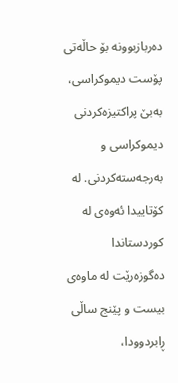ده‌ربازبوونه‌ بۆ حاڵه‌تی پۆست دیموكراسی، به‌بێ پراكتیزه‌كردنی دیموكراسی و به‌رجه‌سته‌كردنی. له‌ كۆتاییدا ئه‌وه‌ی له‌ كوردستاندا ده‌گوزه‌رێت له ‌ماوه‌ی بیست و پێنج ساڵی ڕابردوودا،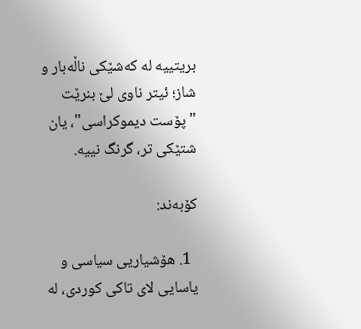بریتییه‌ له‌ كه‌شێكی ناڵه‌بار و شاز؛ ئیتر ناوی لێ بنرێت "پۆست دیموكراسی"، یان شتێكی تر، گرنگ نییه‌.

كۆبه‌ند:

  1. هۆشیاریی سیاسی و یاسایی لای تاكی كوردی، له‌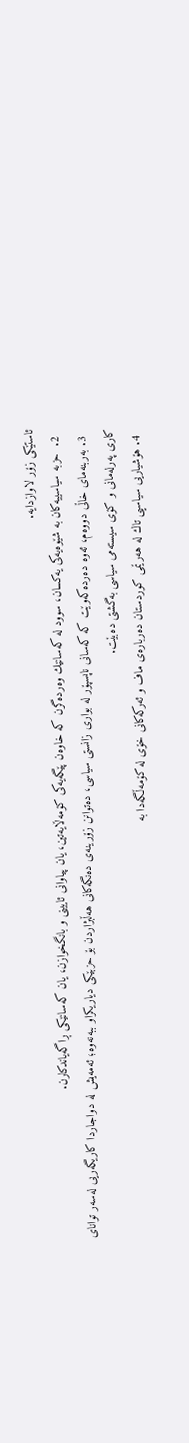ئاستێكی زۆر لاوازدایه‌‌.
  2.  حزبه‌ سیاسییه‌كان به‌ شێوه‌یه‌كی یه‌كسان، سوود له ‌كه‌سانێك وه‌رده‌گرن كه‌ خاوه‌ن پێگه‌یه‌كی كۆمه‌ڵایه‌تین، یان پیاوانی ئایینی و بانگخوازن، یان كه‌سانێكی ڕاگه‌یاندكارن.
  3. به‌ربنه‌مای خاڵی دووه‌م، ئه‌وه‌ ده‌رده‌كه‌وێت كه‌ كه‌سانی ناپسپۆر له‌ بواری زانستی سیاسی، ده‌توانن زۆرینه‌ی ده‌نگه‌كانی هه‌ڵبژاردن بۆ حزبێكی دیاریكراو ببه‌نه‌وه‌؛ ئه‌مه‌یش له‌ دواجاردا كاریگه‌ریی له‌سه‌ر توانای كاری په‌رله‌مانی و كۆی سیسته‌می سیاسی به‌گشتی ده‌بێت.
  4. هۆشیاریی سیاسیی تاك له‌ هه‌رێمی كوردستان ده‌رباره‌ی ماف و ئه‌ركه‌كانی خۆی له‌ كۆمه‌ڵگه‌دا به‌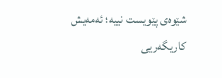شێوه‌ی پێویست نییه‌؛ ئه‌مه‌یش كاریگه‌ریی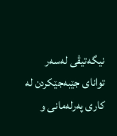نیگه‌تیڤی‌ له‌سه‌ر توانای جێبه‌جێكردن له‌ كاری په‌رله‌مانی و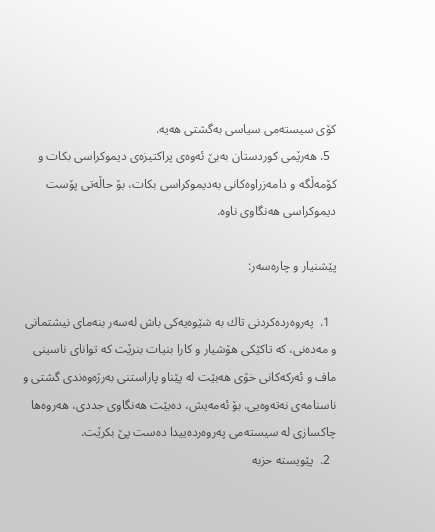كۆی سیسته‌می سیاسی به‌گشتی هه‌یه.
  5. هه‌رێمی كوردستان به‌بێ ئه‌وه‌ی پراكتیزه‌ی دیموكراسی بكات و كۆمه‌ڵگه‌ و دامه‌زراوه‌كانی به‌دیموكراسی بكات، بۆ حاڵه‌تی پۆست دیموكراسی هه‌نگاوی ناوه‌.

پێشنیار و چاره‌سه‌ر:

  1.  په‌روه‌رده‌كردنی تاك به‌ شێوه‌یه‌كی باش له‌سه‌ر بنه‌مای نیشتمانی و مه‌ده‌نی، كه‌ تاكێكی هۆشیار و كارا بنیات بنرێت كه ‌توانای ناسینی ماف و ئه‌ركه‌كانی خۆی هه‌بێت له‌ پێناو پاراستنی به‌رژه‌وه‌ندی گشتی و ناسنامه‌ی نه‌ته‌وه‌یی. بۆ ئه‌مه‌یش، ده‌بێت هه‌نگاوی جددی، هەروەها چاكسازی له‌ سیسته‌می په‌روه‌رده‌ییدا‌ ده‌ست پێ بکرێت.
  2.  پێویسته‌ حزبه‌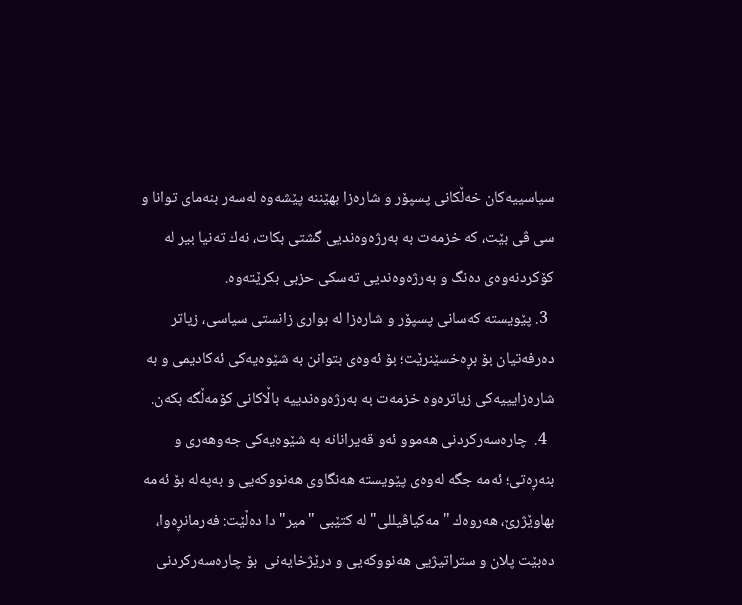سیاسییه‌كان خه‌ڵكانی پسپۆر و شاره‌زا بهێننه‌ پێشه‌وه‌ له‌سه‌ر بنه‌مای توانا و سی ڤی بێت، كه‌ خزمه‌ت به‌ به‌رژه‌وه‌ندیی گشتی بكات، نه‌ك ته‌نیا بیر له‌ كۆكردنه‌وه‌ی ده‌نگ و به‌رژه‌وه‌ندیی ته‌سكی حزبی بكرێته‌وه‌.
  3. پێویسته‌ كه‌سانی پسپۆر و شاره‌زا له‌ بواری زانستی سیاسی، زیاتر ده‌رفه‌تیان بۆ بڕه‌خسێنرێت؛ بۆ ئه‌وه‌ی بتوانن به‌ شێوه‌یه‌كی ئه‌كادیمی و به‌ شاره‌زایییه‌كی زیاتره‌وه‌ خزمه‌ت به‌ به‌رژه‌وه‌ندییه‌ باڵاكانی كۆمه‌ڵگه‌ بكه‌ن.
  4.  چاره‌سه‌ركردنی هه‌موو ئه‌و قه‌یرانانه‌ به‌ شێوه‌یه‌كی جه‌وهه‌ری و بنه‌ڕه‌تی؛ ئه‌مه‌ جگه‌ له‌وه‌ی پێویسته‌ هه‌نگاوی هه‌نووكه‌یی و به‌په‌له‌ بۆ ئه‌مه‌ بهاوێژرێ، هه‌روه‌ك "مه‌كیاڤیللی" له‌ كتێبی "میر"دا ده‌ڵێت: فه‌رمانڕه‌وا، ده‌بێت پلان و ستراتیژیی هه‌نووكه‌یی و درێژخایه‌نی  بۆ چاره‌سه‌ركردنی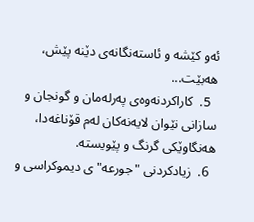ئه‌و كێشه‌ و ئاسته‌نگانه‌ی دێنه‌ پێش، هه‌بێت...
  5.  كاراكردنه‌وه‌ی په‌رله‌مان و گونجان و سازانی نێوان لایه‌نه‌كان له‌م قۆناغه‌دا، هه‌نگاوێكی گرنگ و پێویسته‌.
  6.  زیادكردنی "جورعه"ی دیموكراسی و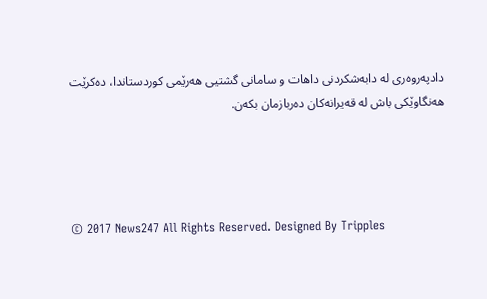دادپه‌روه‌ری له‌ دابه‌شكردنی داهات و سامانی گشتیی هه‌رێمی كوردستاندا، ده‌كرێت هه‌نگاوێكی باش له‌ قه‌یرانه‌كان ده‌ربازمان بكه‌ن.




© 2017 News247 All Rights Reserved. Designed By Tripples